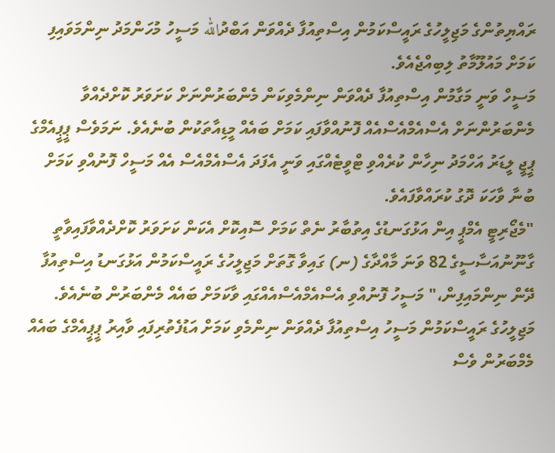ރައްޔިތުންގެ މަޖިލީހުގެ ރައީސްކަމުން އިސްތިއުފާ ދެއްވަން އަބްދުالله މަސީހު މުހަންމަދު ނިންމަވައިފި ކަމަށް މައުލޫމާތު ލިބިއްޖެއެވެ.
މަސީހް ވަނީ މަގާމުން އިސްތިއުފާ ދެއްވަން ނިންމެވިކަން މެންބަރުންނަށް ކަށަވަރު ކޮށްދެއްވާ މެންބަރުންނަށް އެސްއެމްއެސްއެއް ފޮނުއްވާފައި ކަމަށް ބައެއް މީޑިއާތަކުން ބުނެއެވެ. ނަމަވެސް ޕީޕީއެމްގެ ޕީޖީ ލީޑަރު އަހްމަދު ނިހާން ކުރެއްވި ޓްވީޓެއްގައި ވަނީ އެފަދަ އެސްއެމްއެސް އެއް މަސީހް ފޮނުއްވި ކަމަށް ބުނާ ވާހަކަ ދޮގު ކުރައްވާފައެވެ.
"މެޖޯރިޓީ އެމްޕީ އިން އަޅުގަނޑުގެ އިތުބާރު ނެތް ކަމަށް ސޮއިކޮށް އެކަން ކަށަވަރު ކޮށްދެއްވާފައިވާތީ ގާނޫނުއަސާސީގެ 82 ވަނަ މާއްދާގެ (ނ) ގައިވާ ގޮތަށް މަޖިލީހުގެ ރައީސްކަމުން އަޅުގަނޑު އިސްތިއުފާ ދޭން ނިންމައިފިން،" މަސީހު ފޮނުއްވި އެސްއެމްއެސްއެއްގައި ވާކަމަށް ބައެއް މެންބަރުން ބުނެއެވެ.
މަޖިލީހުގެ ރައީސްކަމުން މަސީހު އިސްތިއުފާ ދެއްވަން ނިންމެވި ކަމަށް އަޑުފެތުރިފައި ވާއިރު ޕީޕީއެމްގެ ބައެއް މެމްބަރުން ވެސް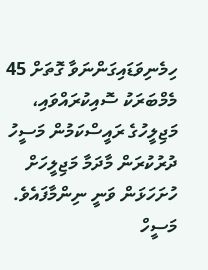ހިމެނިވަޑައިގަންނަވާ ގޮތަށް 45 މެމްބަރަކު ސޮއިކުރައްވައި، މަޖިލީހުގެ ރައީސްކަމުން މަސީހު ދުރުކުރަން މާދަމާ މަޖިލީހަށް ހުށަހަޅަން ވަނީ ނިންމާފައެވެ.
މަސީހް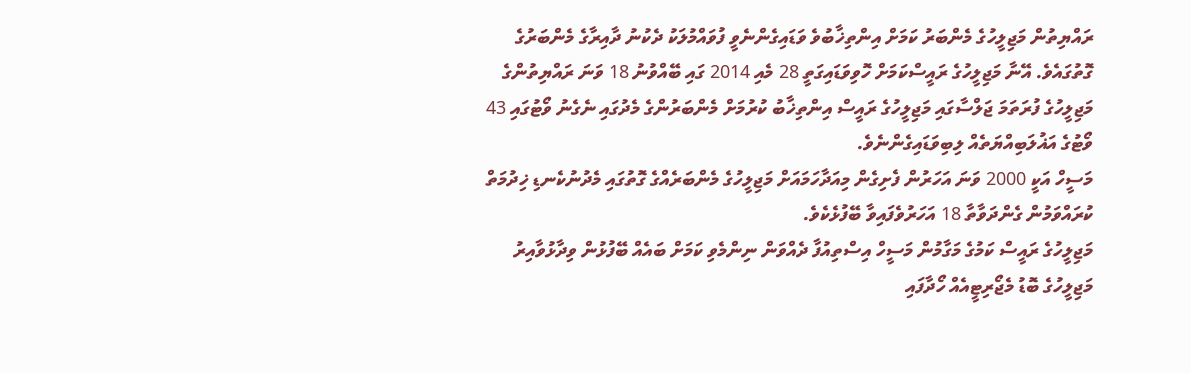ރައްޔިތުން މަޖިލީހުގެ މެންބަރު ކަމަށް އިންތިޚާބުވެ ވަޑައިގެންނެވީ ފުވައްމުލަކު ދެކުނު ދާއިރާގެ މެންބަރުގެ ގޮތުގައެވެ. އޭނާ މަޖިލީހުގެ ރައީސްކަމަށް ހޮވިވަޑައިގަތީ 28 މެއި 2014 ގައި ބޭއްވުނު 18 ވަނަ ރައްޔިތުންގެ މަޖިލީހުގެ ފުރަތަމަ ޖަލްސާގައި މަޖިލީހުގެ ރައީސް އިންތިޚާބު ކުރުމަށް މެންބަރުންގެ މެދުގައި ނެގެނު ވޯޓުގައި 43 ވޯޓުގެ އަޣުލަބިއްޔަތެއް ލިބިވަޑައިގެންނެވެ.
މަސީހް އަކީ 2000 ވަނަ އަހަރުން ފެށިގެން މިއަދާހަމައަށް މަޖިލީހުގެ މެންބަރެއްގެ ގޮތުގައި މެދުނުކެނޑި ޚިދުމަތް ކުރައްވަމުން ގެންދަވާތާ 18 އަހަރުވެފައިވާ ބޭފުޅެކެވެ.
މަޖިލީހުގެ ރައީސް ކަމުގެ މަގާމުން މަސީހް އިސްތިއުފާ ދެއްވަން ނިންމެވި ކަމަށް ބައެއް ބޭފުޅުން ވިދާޅުވާއިރު މަޖިލީހުގެ ބޮޑު މެޖޯރިޓީއެއް ހޯދާފައި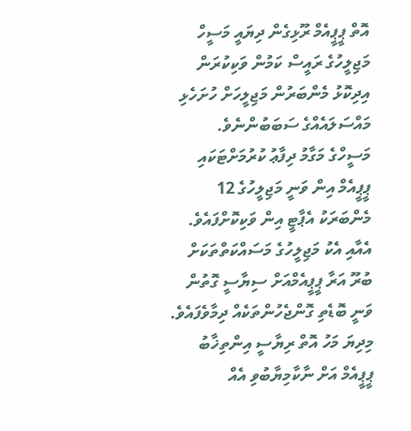އޮތް ޕީޕީއެމް ރޫޅިގެން ދިޔައީ މަސީހް މަޖިލީހުގެ ރައީސް ކަމުން ވަކިކުރަން އިދިކޮޅު މެންބަރުން މަޖިލީހަށް ހުށަހެޅި މައްސަލައެއްގެ ސަބަބުންނެވެ.
މަސީހްގެ މަގާމު ދިފާޢު ކުރުމަށްޓަކައި ޕީޕީއެމް އިން ވަނީ މަޖިލީހުގެ 12 މެންބަރަކު އެޕާޓީ އިން ވަކިކޮށްފައެވެ. އެއާއި އެކު މަޖިލީހުގެ މަސައްކަތްތަކަށް ބުރޫ އަރާ ޕީޕީއެމްއަށް ސިޔާސީ ގޮތުން ވަނީ ބޮޑެތި ގޮންޖެހުންތަކެއް ދިމާވެފައެވެ. މިދިޔަ މަހު އޮތް ރިޔާސީ އިންތިޚާބު ޕީޕީއެމް އަށް ނާކާމިޔާބުވި އެއް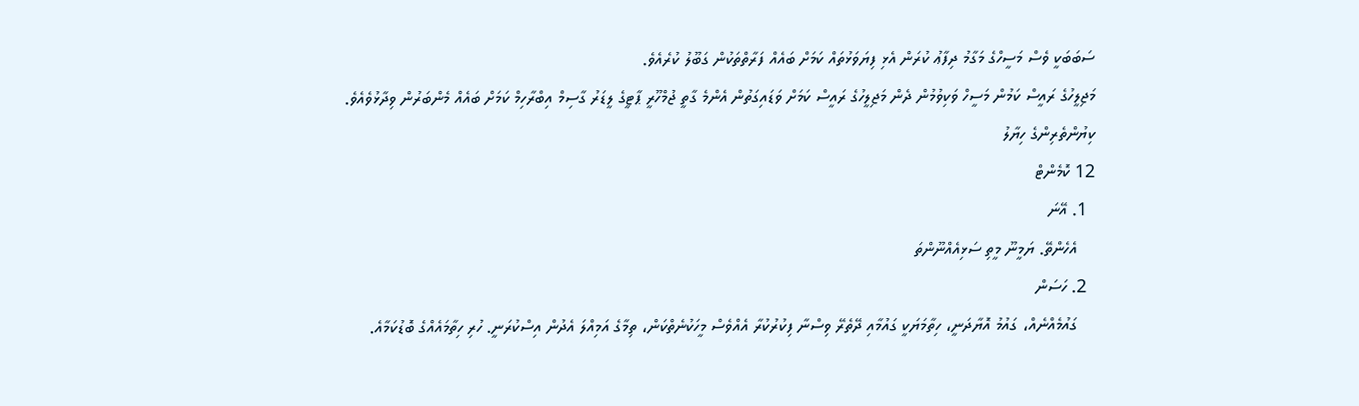ސަބަބަކީ ވެސް މަސީހްގެ މަގާމު ދިފާޢު ކުރަން އެޅި ފިޔަވަޅުތައް ކަމަށް ބައެއް ފަރާތްތަކުން ގަބޫލު ކުރެއެވެ.
މަޖިލީހުގެ ރައީސް ކަމުން މަސީހް ވަކިވުމުން ދެން މަޖިލީހުގެ ރައީސް ކަމަށް ވަޑައިގަތުން އެންމެ ގާތީ ޖުމްހޫރީ ޕާޓީގެ ލީޑަރު ގާސިމް އިބްރާހިމް ކަމަށް ބައެއް މެންބަރުން ވިދާޅުވެއެވެ.
ކިޔުންތެރިންގެ ހިޔާލު
12 ކޮމެންޓް
  1. އޭނަ
    އެހެންތޭ. ޔަމީނޫ މީތި ސަޅިއެއްނޫންތަ
  2. ހަސަން
    ގައުމެއްނެއް، ގައުމު އޮޔާދަނީ، ހިތާމަޔަކީ ގައުމާއި ދޭތެރޭ ވިސްނާ ފިކުރުކުރާ އެއްވެސް މީހަކުނެތްކަން، ތިމާގެ އަމިއްލަ އެދުން އިސްކުރަނީ. ހުރި ހިތާމައެއްގެ ބޮޑުކަމާއެ.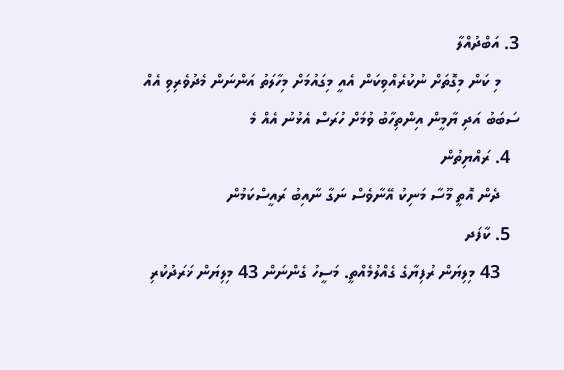3. އަބްދުއްލާ
    މި ކަން މިގޮތަށް ނުކުރެއްވިކަން އެއީ މިގައުމަށް މިހާލަތު އަންނަން މެދުވެރިވި އެއް ސަބަބު އަދި ޔާމީން އިންތިހާބު ވުމަށް ހުރަސް އެޅުނު އެއް މެ
  4. ރައްޔިތުން
    ދެން އޮތީ މޫސާ މަނިކު އޭނާވެސް ނަގާ ނާއިބު ރައީސްކަމުން
  5. ކާފަދ
    43 މިލިޔަން ރުފިޔާގެ ގެއްލުމެއްތީ. މަސީހު ގެންނަން 43 މިލިޔަން ޚަރަދުކުރި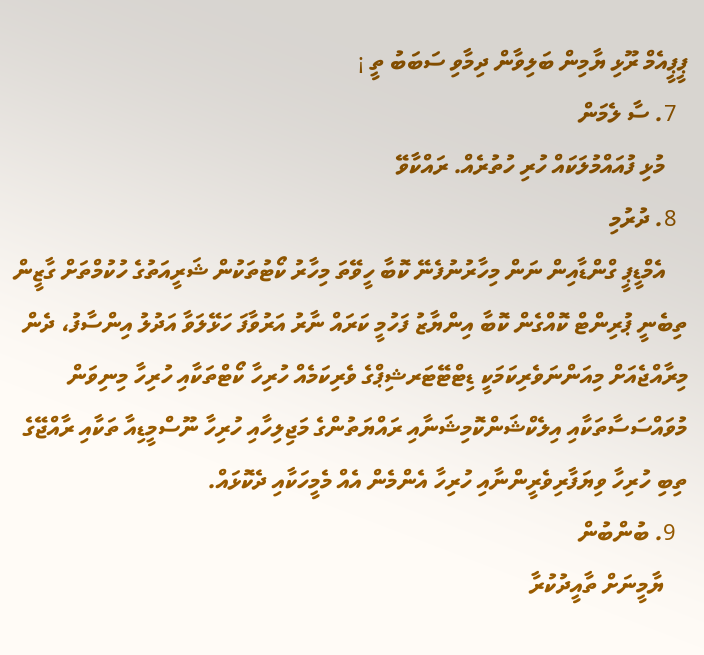ޕީޕީއެމް ރޫޅި ޔާމިން ބަލިވާން ދިމާވި ސަބަބު ތީ ¡
  7. ސާ ލެމަން
    މުޅި ފުއައްމުލަކައް ހުރި ހުތުރެއް. ރައްކާވޭ
  8. ދުރުމި
    އެމްޑީޕީ ގްންޑާއިން ނަން މިހާރުނުފެނޭ ކޮބާ ހީވޭތަ މިހާރު ކޯޓުތަކުން ޝަރީއަތުގެ ހުކުމްތަށް ގާޒީން ތިބެނީ ޕުރިންޓް ކޮއްގެން ކޮބާ އިންޔާޒު ފަހުމީ ކަރައް ނާރު އަރުވާފަ ހަޅޭލަވާ އަދުލު އިންސާފު، ދެން މިރާއްޖެއަށް މިއަންނަވެރިކަމަކީ ޑިޓްޓޭޓަރޝިޕްގެ ވެރިކަމެއް ހުރިހާ ކޯޓްތަކާއި ހުރިހާ މިނިވަން މުވައްސަސާތަކާއި އިލެކްޝަންކޮމިޝަނާއި ރައްޔަތުންގެ މަޖިލިހާއި ހުރިހާ ނޫސްމީޑިއާ ތަކާއި ރާއްޖޭގެ ތިބި ހުރިހާ ވިޔަފާރިވެރީންނާއި ހުރިހާ އެންމެން އެއް މެމީހަކާއި ދެކޮޅައް.
  9. ބުންބުން
    ޔާމީނަށް ތާއީދުކުރާ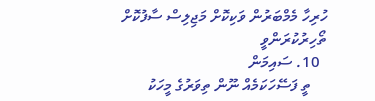ހުރިހާ މެމްބަރުން ވަކިކޮށް މަޖިލިސް ސާފުކޮށް ތޯހިރުކުރަންވީ
  10. ސައިމަން
    ތީ ފަސޭހަކަމެއް ނޫން ތިވަރުގެ މީހަކު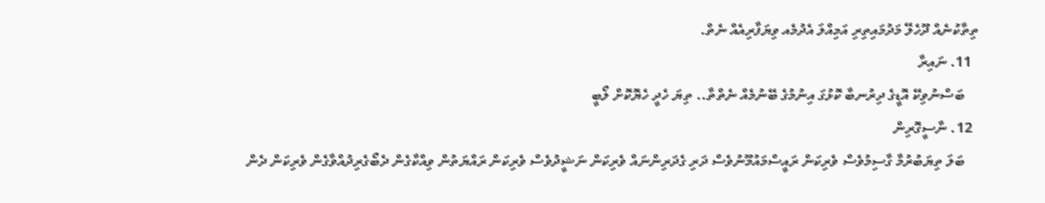ތިތާކުނެއް ދޫހެލޭ މަދުމައިތިރި އަމިއްލަ އެދުމެއ ވިޔަފާރިއެއް ނެތް.
  11. ނައިރާ
    ބަސްނުވިކޭ އޮޑީގެ ދިރުނބާ ކޮޅުގަ އިނުމުގެ ބޭނުމެއް ނެތްތާ.. ތިޔަ ހެދީ ހެޔޮކޮށް ލޯބީ
  12. ނާސީގޮރިން
    ބަލަ ތިޔަބުރުމާ ގާސިމުވެސް ވެރިކަން ރައީސްމައުމޫނުވެސް ދަރި ގެދަރިންނައް ވެރިކަން ނަޝީދުވެސް ވެރިކަން ރައްޔަތުން ވިއްކާގެން ދެބޯގެރިދުއްވާގެން ވެރިކަން ދެން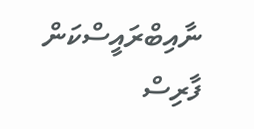ނާއިބްރައީސްކަން ފާރިސް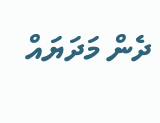ދެން މަދަޔައް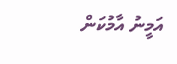އަމީނު އާމުކަން